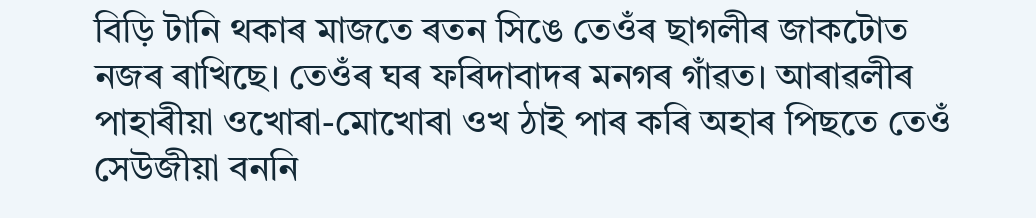বিড়ি টানি থকাৰ মাজতে ৰতন সিঙে তেওঁৰ ছাগলীৰ জাকটোত নজৰ ৰাখিছে। তেওঁৰ ঘৰ ফৰিদাবাদৰ মনগৰ গাঁৱত। আৰাৱলীৰ পাহাৰীয়া ওখোৰা-মোখোৰা ওখ ঠাই পাৰ কৰি অহাৰ পিছতে তেওঁ সেউজীয়া বননি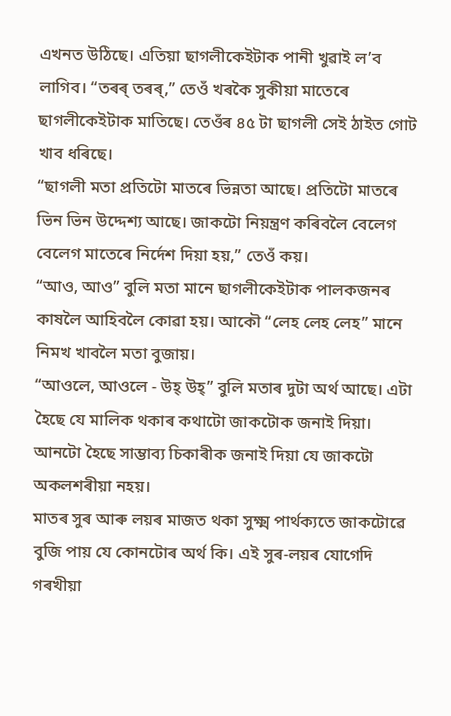এখনত উঠিছে। এতিয়া ছাগলীকেইটাক পানী খুৱাই ল’ব লাগিব। “তৰৰ্ তৰৰ্,” তেওঁ খৰকৈ সুকীয়া মাতেৰে ছাগলীকেইটাক মাতিছে। তেওঁৰ ৪৫ টা ছাগলী সেই ঠাইত গোট খাব ধৰিছে।
“ছাগলী মতা প্ৰতিটো মাতৰে ভিন্নতা আছে। প্ৰতিটো মাতৰে ভিন ভিন উদ্দেশ্য আছে। জাকটো নিয়ন্ত্ৰণ কৰিবলৈ বেলেগ বেলেগ মাতেৰে নিৰ্দেশ দিয়া হয়,” তেওঁ কয়।
“আও, আও” বুলি মতা মানে ছাগলীকেইটাক পালকজনৰ কাষলৈ আহিবলৈ কোৱা হয়। আকৌ “লেহ লেহ লেহ” মানে নিমখ খাবলৈ মতা বুজায়।
“আওলে, আওলে - উহ্ উহ্” বুলি মতাৰ দুটা অৰ্থ আছে। এটা হৈছে যে মালিক থকাৰ কথাটো জাকটোক জনাই দিয়া। আনটো হৈছে সাম্ভাব্য চিকাৰীক জনাই দিয়া যে জাকটো অকলশৰীয়া নহয়।
মাতৰ সুৰ আৰু লয়ৰ মাজত থকা সুক্ষ্ম পাৰ্থক্যতে জাকটোৱে বুজি পায় যে কোনটোৰ অৰ্থ কি। এই সুৰ-লয়ৰ যোগেদি গৰখীয়া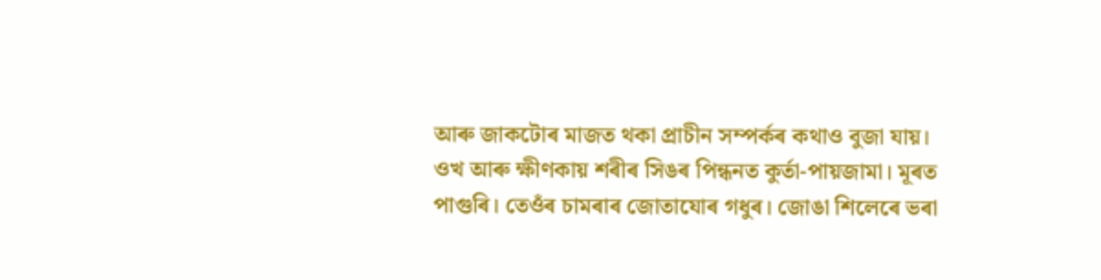আৰু জাকটোৰ মাজত থকা প্ৰাচীন সম্পৰ্কৰ কথাও বুজা যায়।
ওখ আৰু ক্ষীণকায় শৰীৰ সিঙৰ পিন্ধনত কুৰ্তা-পায়জামা। মূৰত পাগুৰি। তেওঁৰ চামৰাৰ জোতাযোৰ গধুৰ। জোঙা শিলেৰে ভৰা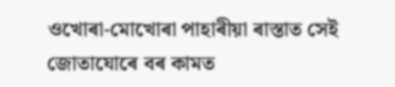ওখোৰা-মোখোৰা পাহাৰীয়া ৰাস্তাত সেই জোতাযোৰে বৰ কামত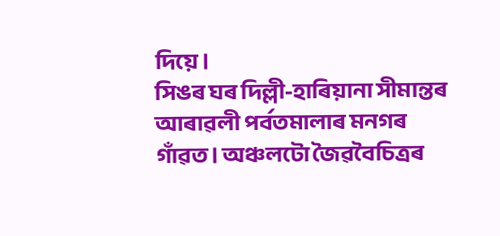দিয়ে।
সিঙৰ ঘৰ দিল্লী-হাৰিয়ানা সীমান্তৰ আৰাৱলী পৰ্বতমালাৰ মনগৰ গাঁৱত। অঞ্চলটো জৈৱবৈচিত্ৰৰ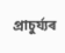প্ৰাচুৰ্য্যৰ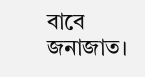বাবে জনাজাত।